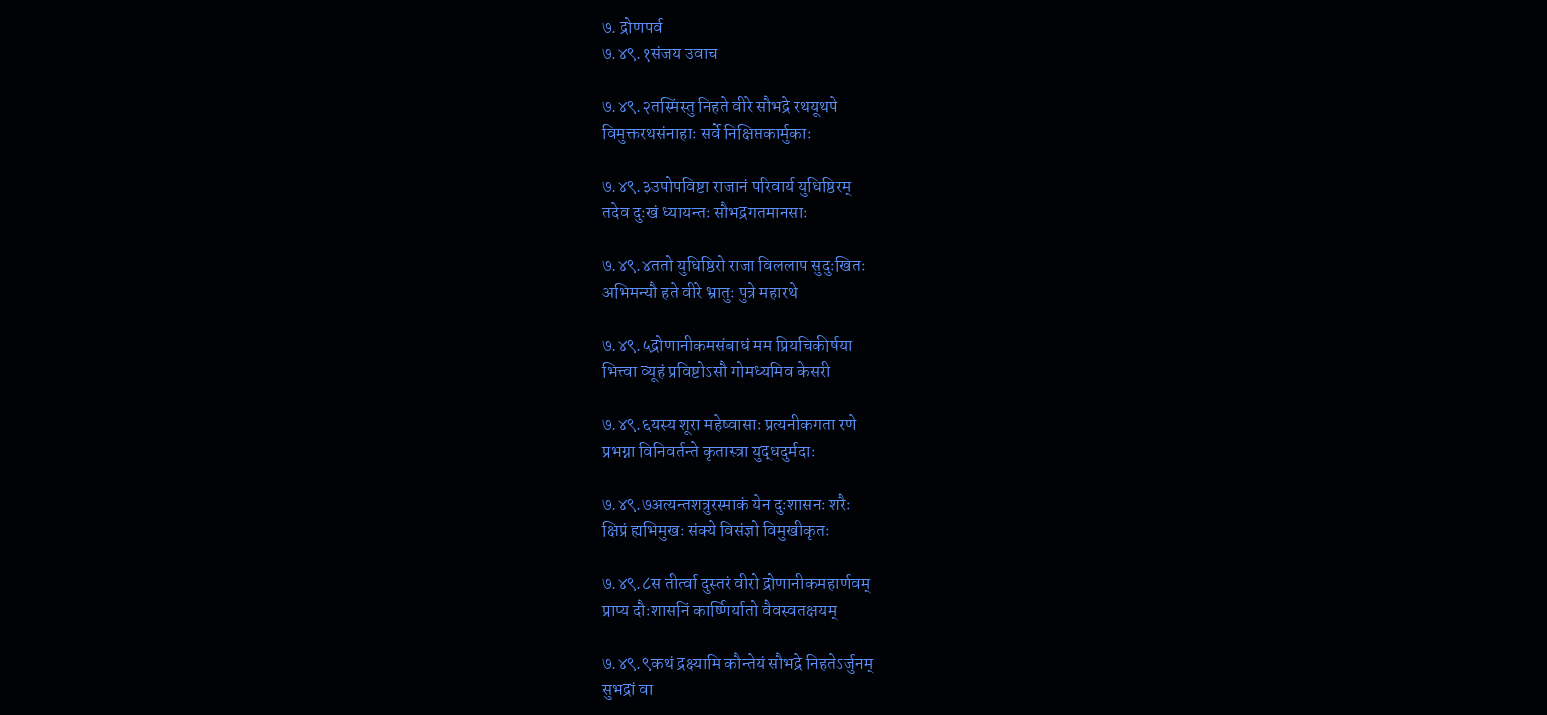७. द्रोणपर्व
७.४९.१संजय उवाच

७.४९.२तस्मिंस्तु निहते वीरे सौभद्रे रथयूथपे
विमुक्तरथसंनाहाः सर्वे निक्षिप्तकार्मुकाः

७.४९.३उपोपविष्टा राजानं परिवार्य युधिष्ठिरम्
तदेव दुःखं ध्यायन्तः सौभद्रगतमानसाः

७.४९.४ततो युधिष्ठिरो राजा विललाप सुदुःखितः
अभिमन्यौ हते वीरे भ्रातुः पुत्रे महारथे

७.४९.५द्रोणानीकमसंबाधं मम प्रियचिकीर्षया
भित्त्वा व्यूहं प्रविष्टोऽसौ गोमध्यमिव केसरी

७.४९.६यस्य शूरा महेष्वासाः प्रत्यनीकगता रणे
प्रभग्ना विनिवर्तन्ते कृतास्त्रा युद्धदुर्मदाः

७.४९.७अत्यन्तशत्रुरस्माकं येन दुःशासनः शरैः
क्षिप्रं ह्यभिमुखः संक्ये विसंज्ञो विमुखीकृतः

७.४९.८स तीर्त्वा दुस्तरं वीरो द्रोणानीकमहार्णवम्
प्राप्य दौःशासनिं कार्ष्णिर्यातो वैवस्वतक्षयम्

७.४९.९कथं द्रक्ष्यामि कौन्तेयं सौभद्रे निहतेऽर्जुनम्
सुभद्रां वा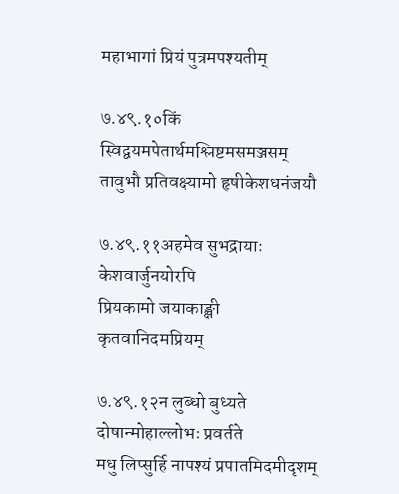महाभागां प्रियं पुत्रमपश्यतीम्

७.४९.१०किं स्विद्वयमपेतार्थमश्लिष्टमसमञ्जसम्
तावुभौ प्रतिवक्ष्यामो हृषीकेशधनंजयौ

७.४९.११अहमेव सुभद्रायाः केशवार्जुनयोरपि
प्रियकामो जयाकाङ्क्षी कृतवानिदमप्रियम्

७.४९.१२न लुब्धो बुध्यते दोषान्मोहाल्लोभः प्रवर्तते
मधु लिप्सुर्हि नापश्यं प्रपातमिदमीदृशम्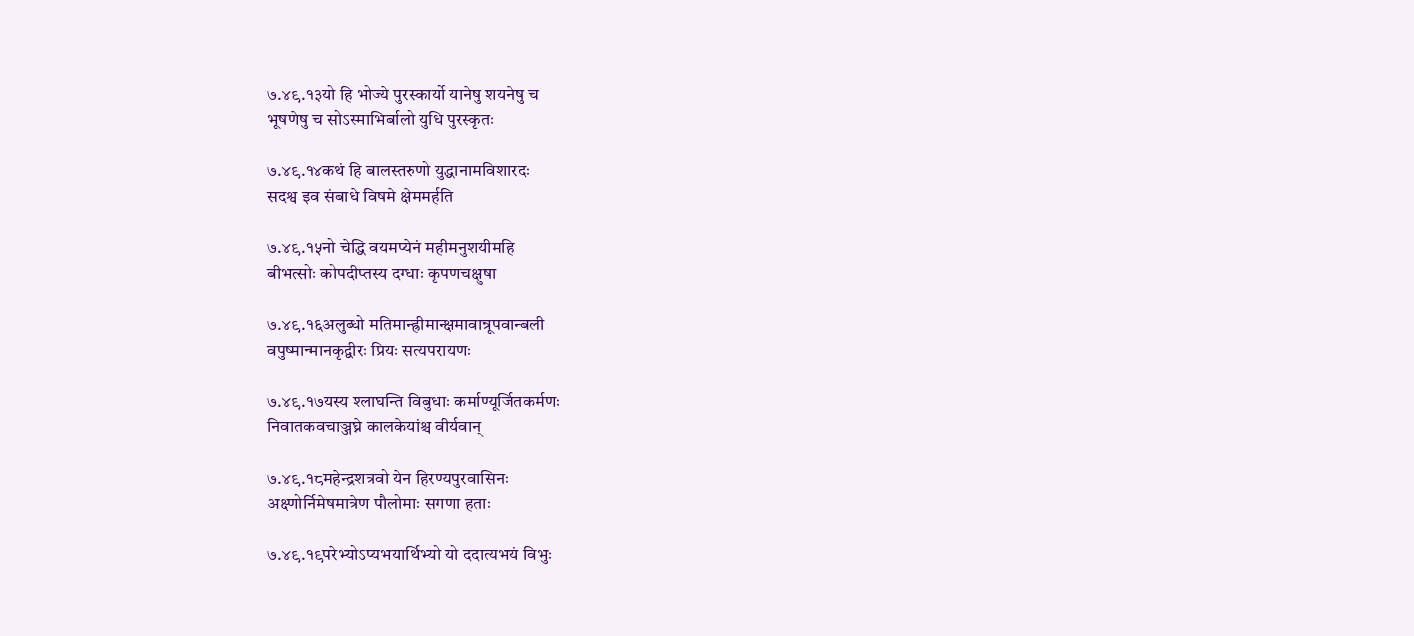७.४९.१३यो हि भोज्ये पुरस्कार्यो यानेषु शयनेषु च
भूषणेषु च सोऽस्माभिर्बालो युधि पुरस्कृतः

७.४९.१४कथं हि बालस्तरुणो युद्धानामविशारदः
सदश्व इव संबाधे विषमे क्षेममर्हति

७.४९.१५नो चेद्धि वयमप्येनं महीमनुशयीमहि
बीभत्सोः कोपदीप्तस्य दग्धाः कृपणचक्षुषा

७.४९.१६अलुब्धो मतिमान्ह्रीमान्क्षमावान्रूपवान्बली
वपुष्मान्मानकृद्वीरः प्रियः सत्यपरायणः

७.४९.१७यस्य श्लाघन्ति विबुधाः कर्माण्यूर्जितकर्मणः
निवातकवचाञ्जघ्ने कालकेयांश्च वीर्यवान्

७.४९.१८महेन्द्रशत्रवो येन हिरण्यपुरवासिनः
अक्ष्णोर्निमेषमात्रेण पौलोमाः सगणा हताः

७.४९.१९परेभ्योऽप्यभयार्थिभ्यो यो ददात्यभयं विभुः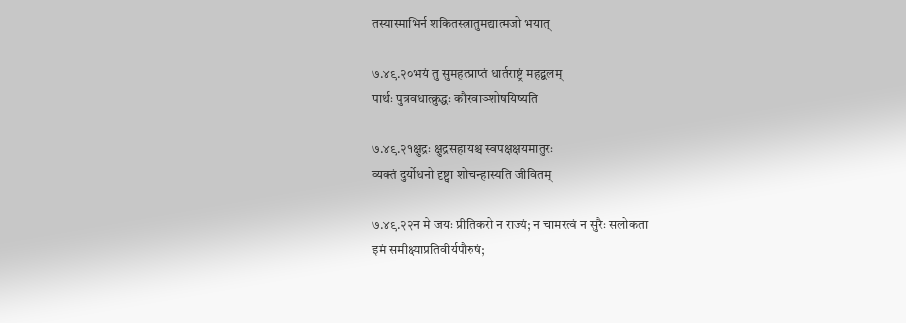तस्यास्माभिर्न शकितस्त्रातुमद्यात्मजो भयात्

७.४९.२०भयं तु सुमहत्प्राप्तं धार्तराष्ट्रं महद्बलम्
पार्थः पुत्रवधात्क्रुद्धः कौरवाञ्शोषयिष्यति

७.४९.२१क्षुद्रः क्षुद्रसहायश्च स्वपक्षक्षयमातुरः
व्यक्तं दुर्योधनो दृष्ट्वा शोचन्हास्यति जीवितम्

७.४९.२२न मे जयः प्रीतिकरो न राज्यं; न चामरत्वं न सुरैः सलोकता
इमं समीक्ष्याप्रतिवीर्यपौरुषं;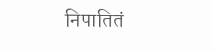निपातितं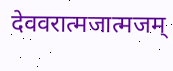देववरात्मजात्मजम्